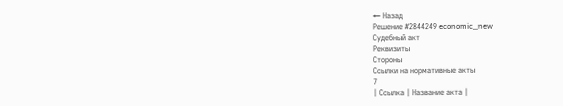← Назад
Решение #2844249 economic_new
Судебный акт
Реквизиты
Стороны
Ссылки на нормативные акты
7
| Ссылка | Название акта |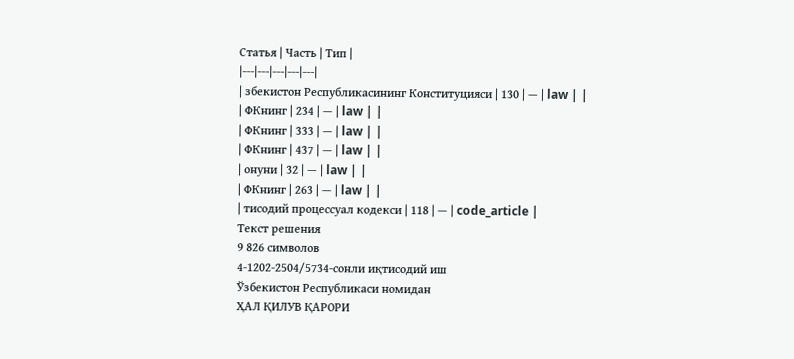Статья | Часть | Тип |
|---|---|---|---|---|
| збекистон Республикасининг Конституцияси | 130 | — | law | |
| ФКнинг | 234 | — | law | |
| ФКнинг | 333 | — | law | |
| ФКнинг | 437 | — | law | |
| онуни | 32 | — | law | |
| ФКнинг | 263 | — | law | |
| тисодий процессуал кодекси | 118 | — | code_article |
Текст решения
9 826 символов
4-1202-2504/5734-сонли иқтисодий иш
Ўзбекистон Республикаси номидан
ҲАЛ ҚИЛУВ ҚАРОРИ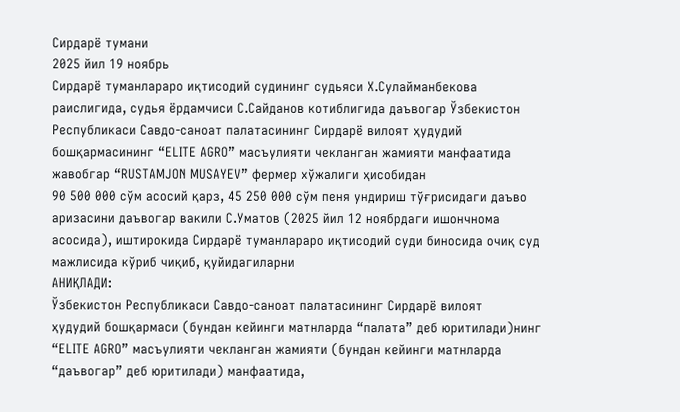Сирдарё тумани
2025 йил 19 ноябрь
Сирдарё туманлараро иқтисодий судининг судьяси Х.Сулайманбекова
раислигида, судья ёрдамчиси С.Сайданов котиблигида даъвогар Ўзбекистон
Республикаси Савдо-саноат палатасининг Сирдарё вилоят ҳудудий
бошқармасининг “ELITE AGRO” масъулияти чекланган жамияти манфаатида
жавобгар “RUSTAMJON MUSAYEV” фермер хўжалиги ҳисобидан
90 500 000 сўм асосий қарз, 45 250 000 сўм пеня ундириш тўғрисидаги даъво
аризасини даъвогар вакили С.Уматов (2025 йил 12 ноябрдаги ишончнома
асосида), иштирокида Сирдарё туманлараро иқтисодий суди биносида очиқ суд
мажлисида кўриб чиқиб, қуйидагиларни
АНИҚЛАДИ:
Ўзбекистон Республикаси Савдо-саноат палатасининг Сирдарё вилоят
ҳудудий бошқармаси (бундан кейинги матнларда “палата” деб юритилади)нинг
“ELITE AGRO” масъулияти чекланган жамияти (бундан кейинги матнларда
“даъвогар” деб юритилади) манфаатида,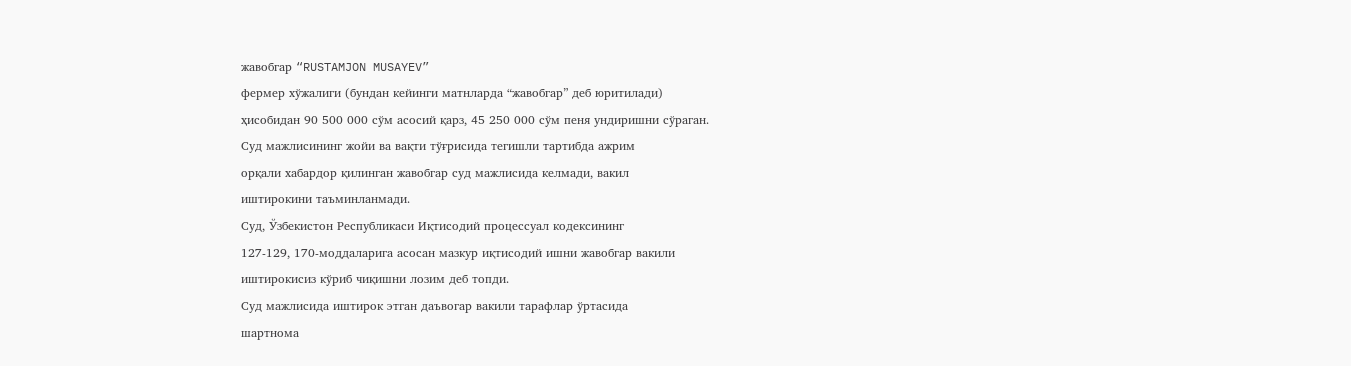жавобгар “RUSTAMJON MUSAYEV”
фермер хўжалиги (бундан кейинги матнларда “жавобгар” деб юритилади)
ҳисобидан 90 500 000 сўм асосий қарз, 45 250 000 сўм пеня ундиришни сўраган.
Суд мажлисининг жойи ва вақти тўғрисида тегишли тартибда ажрим
орқали хабардор қилинган жавобгар суд мажлисида келмади, вакил
иштирокини таъминланмади.
Суд, Ўзбекистон Республикаси Иқтисодий процессуал кодексининг
127-129, 170-моддаларига асосан мазкур иқтисодий ишни жавобгар вакили
иштирокисиз кўриб чиқишни лозим деб топди.
Суд мажлисида иштирок этган даъвогар вакили тарафлар ўртасида
шартнома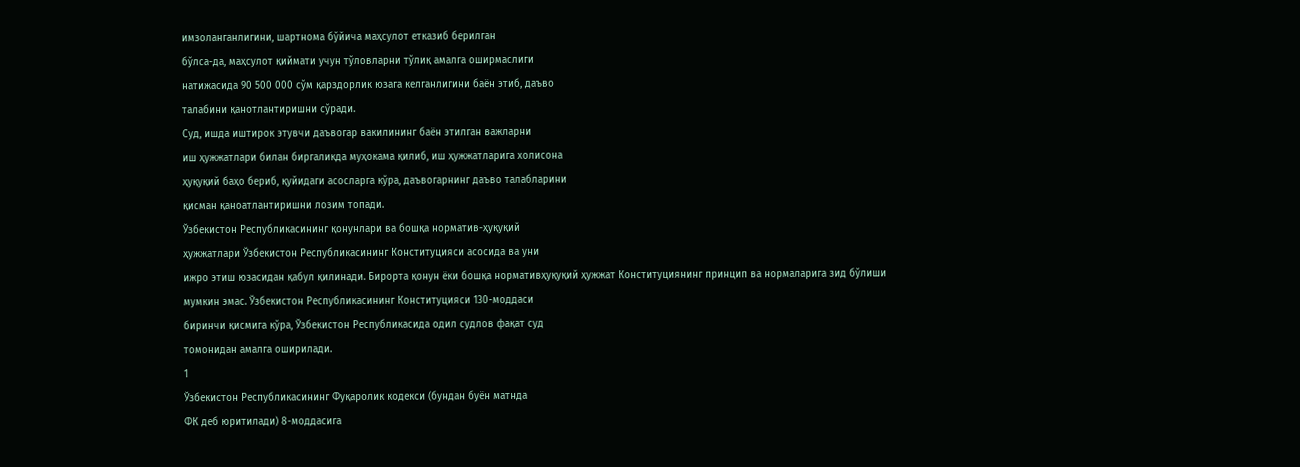имзоланганлигини, шартнома бўйича маҳсулот етказиб берилган
бўлса-да, маҳсулот қиймати учун тўловларни тўлиқ амалга оширмаслиги
натижасида 90 500 000 сўм қарздорлик юзага келганлигини баён этиб, даъво
талабини қанотлантиришни сўради.
Суд, ишда иштирок этувчи даъвогар вакилининг баён этилган важларни
иш ҳужжатлари билан биргаликда муҳокама қилиб, иш ҳужжатларига холисона
ҳуқуқий баҳо бериб, қуйидаги асосларга кўра, даъвогарнинг даъво талабларини
қисман қаноатлантиришни лозим топади.
Ўзбекистон Республикасининг қонунлари ва бошқа норматив-ҳуқуқий
ҳужжатлари Ўзбекистон Республикасининг Конституцияси асосида ва уни
ижро этиш юзасидан қабул қилинади. Бирорта қонун ёки бошқа нормативҳуқуқий ҳужжат Конституциянинг принцип ва нормаларига зид бўлиши
мумкин эмас. Ўзбекистон Республикасининг Конституцияси 130-моддаси
биринчи қисмига кўра, Ўзбекистон Республикасида одил судлов фақат суд
томонидан амалга оширилади.
1
Ўзбекистон Республикасининг Фуқаролик кодекси (бундан буён матнда
ФК деб юритилади) 8-моддасига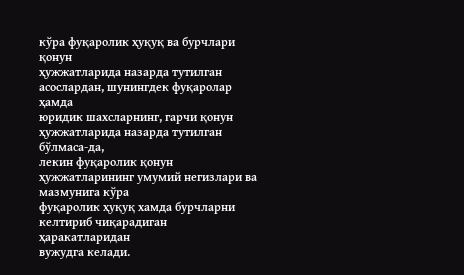кўра фуқаролик ҳуқуқ ва бурчлари қонун
ҳужжатларида назарда тутилган асослардан, шунингдек фуқаролар ҳамда
юридик шахсларнинг, гарчи қонун ҳужжатларида назарда тутилган бўлмаса-да,
лекин фуқаролик қонун ҳужжатларининг умумий негизлари ва мазмунига кўра
фуқаролик ҳуқуқ хамда бурчларни келтириб чиқарадиган ҳаракатларидан
вужудга келади.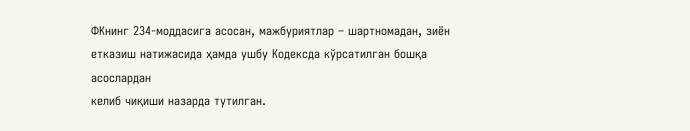ФКнинг 234-моддасига асосан, мажбуриятлар – шартномадан, зиён
етказиш натижасида ҳамда ушбу Кодексда кўрсатилган бошқа асослардан
келиб чиқиши назарда тутилган.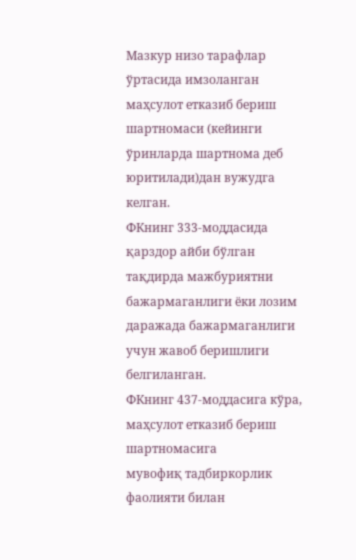Мазкур низо тарафлар ўртасида имзоланган маҳсулот етказиб бериш
шартномаси (кейинги ўринларда шартнома деб юритилади)дан вужудга келган.
ФКнинг 333-моддасида қарздор айби бўлган тақдирда мажбуриятни
бажармаганлиги ёки лозим даражада бажармаганлиги учун жавоб беришлиги
белгиланган.
ФКнинг 437-моддасига кўра, маҳсулот етказиб бериш шартномасига
мувофиқ тадбиркорлик фаолияти билан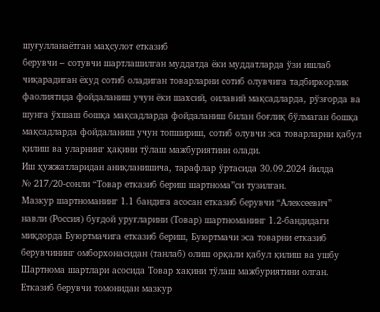шуғулланаётган маҳсулот етказиб
берувчи – сотувчи шартлашилган муддатда ёки муддатларда ўзи ишлаб
чиқарадиган ёхуд сотиб оладиган товарларни сотиб олувчига тадбиркорлик
фаолиятида фойдаланиш учун ёки шахсий, оилавий мақсадларда, рўзғорда ва
шунга ўхшаш бошқа мақсадларда фойдаланиш билан боғлиқ бўлмаган бошқа
мақсадларда фойдаланиш учун топшириш, сотиб олувчи эса товарларни қабул
қилиш ва уларнинг ҳақини тўлаш мажбуриятини олади.
Иш ҳужжатларидан аниқланишича, тарафлар ўртасида 30.09.2024 йилда
№ 217/20-сонли “Товар етказиб бериш шартнома”си тузилган.
Мазкур шартноманинг 1.1 бандига асосан етказиб берувчи “Алексеевич”
навли (Россия) буғдой уруғларини (Товар) шартноманинг 1.2-бандидаги
миқдорда Буюртмачига етказиб бериш, Буюртмачи эса товарни етказиб
берувчининг омборхонасидан (танлаб) олиш орқали қабул қилиш ва ушбу
Шартнома шартлари асосида Товар хақини тўлаш мажбуриятини олган.
Етказиб берувчи томонидан мазкур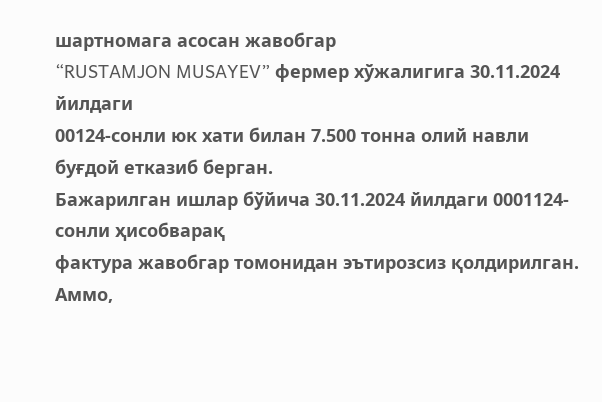шартномага асосан жавобгар
“RUSTAMJON MUSAYEV” фермер хўжалигига 30.11.2024 йилдаги
00124-сонли юк хати билан 7.500 тонна олий навли буғдой етказиб берган.
Бажарилган ишлар бўйича 30.11.2024 йилдаги 0001124-сонли ҳисобварақ
фактура жавобгар томонидан эътирозсиз қолдирилган.
Аммо,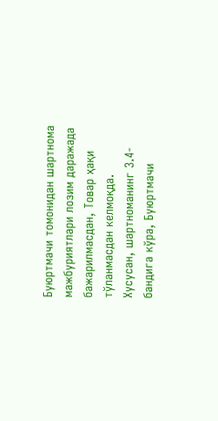Буюртмачи томонидан шартнома мажбуриятлари лозим даражада
бажарилмасдан, Товар ҳақи тўланмасдан келмоқда.
Хусусан, шартноманинг 3.4-бандига кўра, Буюртмачи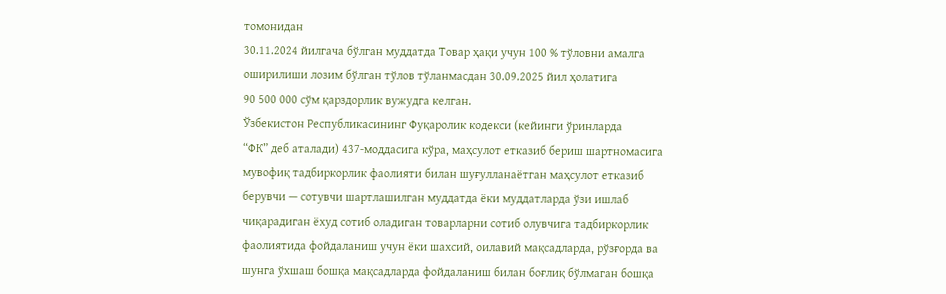томонидан
30.11.2024 йилгача бўлган муддатда Товар ҳақи учун 100 % тўловни амалга
оширилиши лозим бўлган тўлов тўланмасдан 30.09.2025 йил ҳолатига
90 500 000 сўм қарздорлик вужудга келган.
Ўзбекистон Республикасининг Фуқаролик кодекси (кейинги ўринларда
“ФК” деб аталади) 437-моддасига кўра, маҳсулот етказиб бериш шартномасига
мувофиқ тадбиркорлик фаолияти билан шуғулланаётган маҳсулот етказиб
берувчи — сотувчи шартлашилган муддатда ёки муддатларда ўзи ишлаб
чиқарадиган ёхуд сотиб оладиган товарларни сотиб олувчига тадбиркорлик
фаолиятида фойдаланиш учун ёки шахсий, оилавий мақсадларда, рўзғорда ва
шунга ўхшаш бошқа мақсадларда фойдаланиш билан боғлиқ бўлмаган бошқа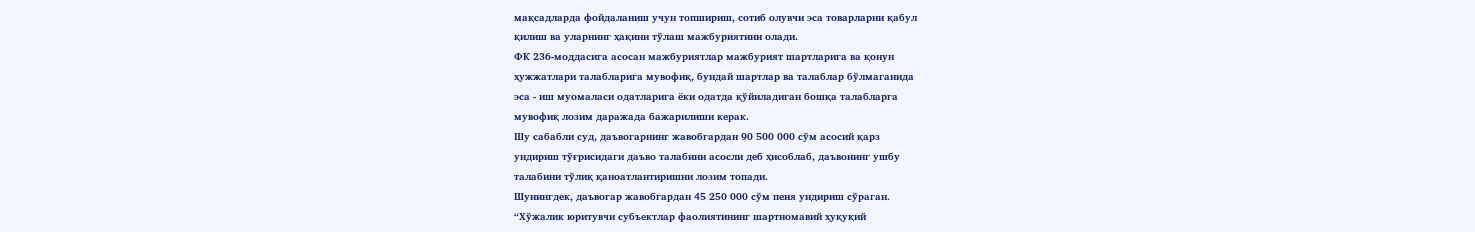мақсадларда фойдаланиш учун топшириш, сотиб олувчи эса товарларни қабул
қилиш ва уларнинг ҳақини тўлаш мажбуриятини олади.
ФК 236-моддасига асосан мажбуриятлар мажбурият шартларига ва қонун
ҳужжатлари талабларига мувофиқ, бундай шартлар ва талаблар бўлмаганида
эса - иш муомаласи одатларига ёки одатда қўйиладиган бошқа талабларга
мувофиқ лозим даражада бажарилиши керак.
Шу сабабли суд, даъвогарнинг жавобгардан 90 500 000 сўм асосий қарз
ундириш тўғрисидаги даъво талабини асосли деб ҳисоблаб, даъвонинг ушбу
талабини тўлиқ қаноатлантиришни лозим топади.
Шунингдек, даъвогар жавобгардан 45 250 000 сўм пеня ундириш сўраган.
“Хўжалик юритувчи субъектлар фаолиятининг шартномавий ҳуқуқий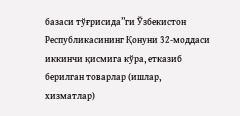базаси тўғрисида”ги Ўзбекистон Республикасининг Қонуни 32-моддаси
иккинчи қисмига кўра, етказиб берилган товарлар (ишлар, хизматлар)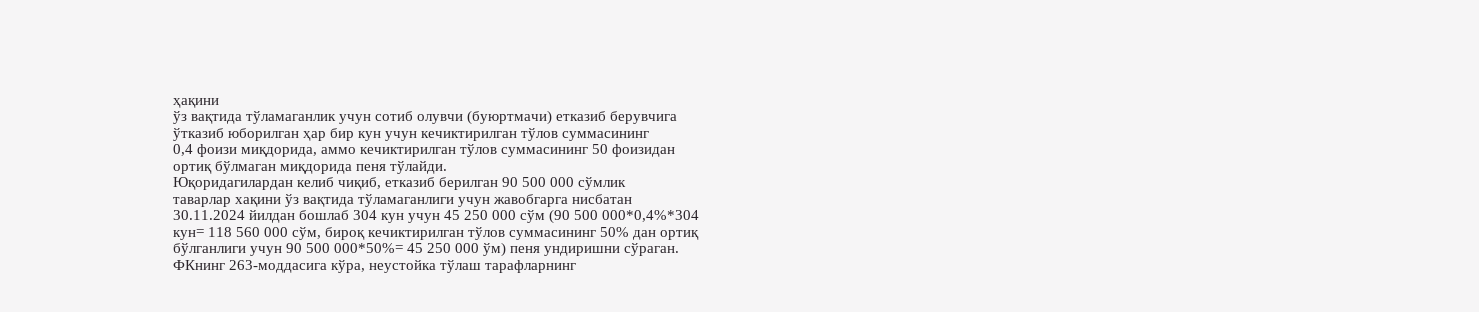ҳақини
ўз вақтида тўламаганлик учун сотиб олувчи (буюртмачи) етказиб берувчига
ўтказиб юборилган ҳар бир кун учун кечиктирилган тўлов суммасининг
0,4 фоизи миқдорида, аммо кечиктирилган тўлов суммасининг 50 фоизидан
ортиқ бўлмаган миқдорида пеня тўлайди.
Юқоридагилардан келиб чиқиб, етказиб берилган 90 500 000 сўмлик
таварлар хақини ўз вақтида тўламаганлиги учун жавобгарга нисбатан
30.11.2024 йилдан бошлаб 304 кун учун 45 250 000 сўм (90 500 000*0,4%*304
кун= 118 560 000 сўм, бироқ кечиктирилган тўлов суммасининг 50% дан ортиқ
бўлганлиги учун 90 500 000*50%= 45 250 000 ўм) пеня ундиришни сўраган.
ФКнинг 263-моддасига кўра, неустойка тўлаш тарафларнинг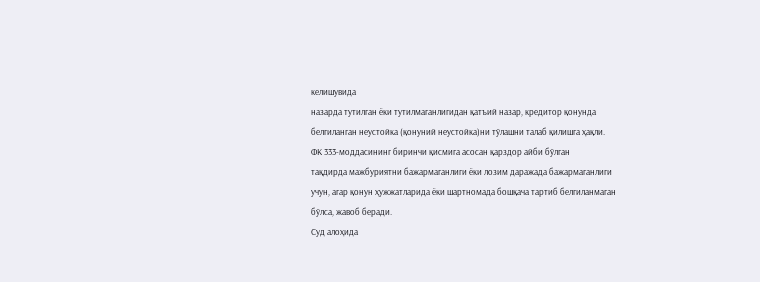келишувида
назарда тутилган ёки тутилмаганлигидан қатъий назар, кредитор қонунда
белгиланган неустойка (қонуний неустойка)ни тўлашни талаб қилишга ҳақли.
ФК 333-моддасининг биринчи қисмига асосан қарздор айби бўлган
тақдирда мажбуриятни бажармаганлиги ёки лозим даражада бажармаганлиги
учун, агар қонун ҳужжатларида ёки шартномада бошқача тартиб белгиланмаган
бўлса, жавоб беради.
Суд алоҳида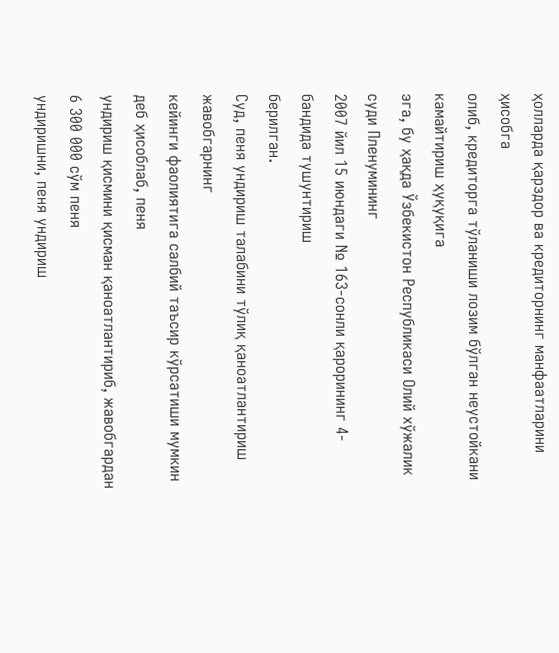ҳолларда қарздор ва кредиторнинг манфаатларини ҳисобга
олиб, кредиторга тўланиши лозим бўлган неустойкани камайтириш ҳуқуқига
эга, бу ҳақда Ўзбекистон Республикаси Олий хўжалик суди Пленумининг
2007 йил 15 июндаги № 163-сонли қарорининг 4-бандида тушунтириш
берилган.
Суд, пеня ундириш талабини тўлиқ қаноатлантириш жавобгарнинг
кейинги фаолиятига салбий таъсир кўрсатиши мумкин деб ҳисоблаб, пеня
ундириш қисмини қисман қаноатлантириб, жавобгардан 6 300 000 сўм пеня
ундиришни, пеня ундириш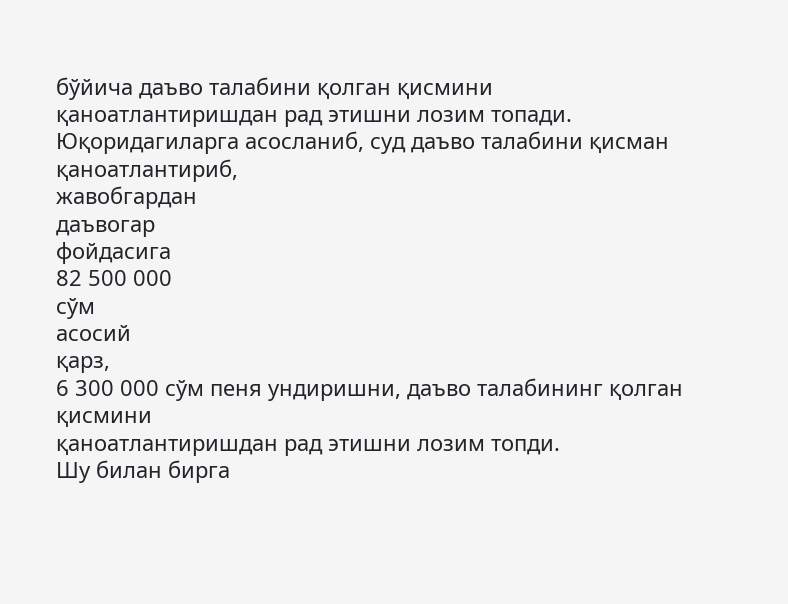бўйича даъво талабини қолган қисмини
қаноатлантиришдан рад этишни лозим топади.
Юқоридагиларга асосланиб, суд даъво талабини қисман қаноатлантириб,
жавобгардан
даъвогар
фойдасига
82 500 000
сўм
асосий
қарз,
6 300 000 сўм пеня ундиришни, даъво талабининг қолган қисмини
қаноатлантиришдан рад этишни лозим топди.
Шу билан бирга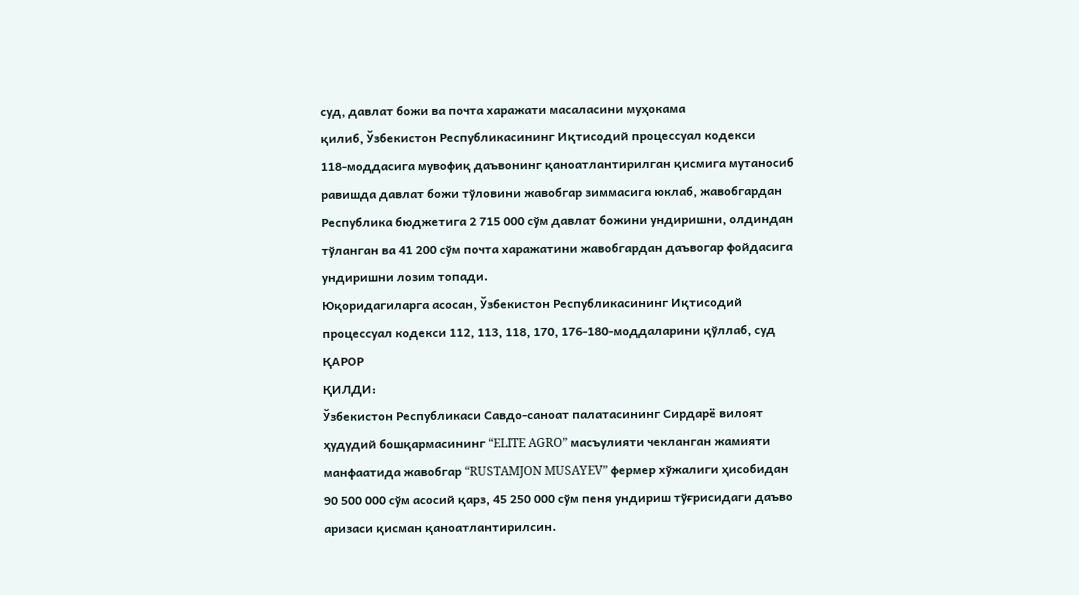суд, давлат божи ва почта харажати масаласини муҳокама
қилиб, Ўзбекистон Республикасининг Иқтисодий процессуал кодекси
118-моддасига мувофиқ даъвонинг қаноатлантирилган қисмига мутаносиб
равишда давлат божи тўловини жавобгар зиммасига юклаб, жавобгардан
Республика бюджетига 2 715 000 сўм давлат божини ундиришни, олдиндан
тўланган ва 41 200 сўм почта харажатини жавобгардан даъвогар фойдасига
ундиришни лозим топади.
Юқоридагиларга асосан, Ўзбекистон Республикасининг Иқтисодий
процессуал кодекси 112, 113, 118, 170, 176-180-моддаларини қўллаб, суд
ҚАРОР
ҚИЛДИ:
Ўзбекистон Республикаси Савдо-саноат палатасининг Сирдарё вилоят
ҳудудий бошқармасининг “ELITE AGRO” масъулияти чекланган жамияти
манфаатида жавобгар “RUSTAMJON MUSAYEV” фермер хўжалиги ҳисобидан
90 500 000 сўм асосий қарз, 45 250 000 сўм пеня ундириш тўғрисидаги даъво
аризаси қисман қаноатлантирилсин.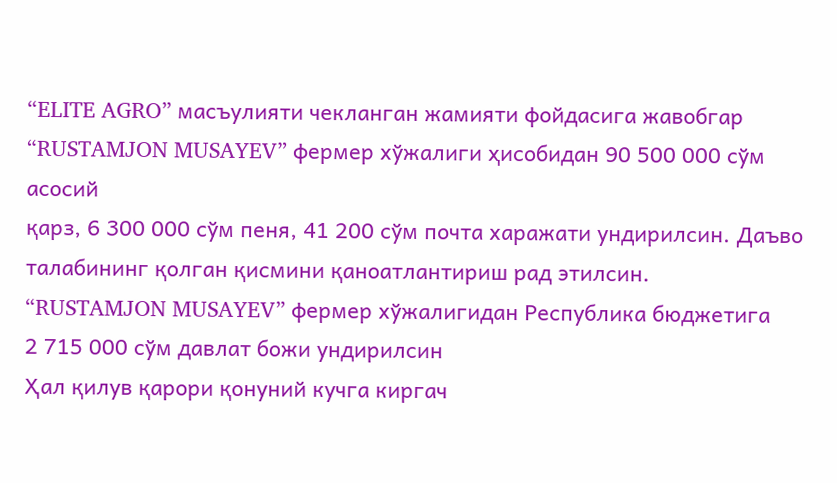“ELITE AGRO” масъулияти чекланган жамияти фойдасига жавобгар
“RUSTAMJON MUSAYEV” фермер хўжалиги ҳисобидан 90 500 000 сўм асосий
қарз, 6 300 000 сўм пеня, 41 200 сўм почта харажати ундирилсин. Даъво
талабининг қолган қисмини қаноатлантириш рад этилсин.
“RUSTAMJON MUSAYEV” фермер хўжалигидан Республика бюджетига
2 715 000 сўм давлат божи ундирилсин
Ҳал қилув қарори қонуний кучга киргач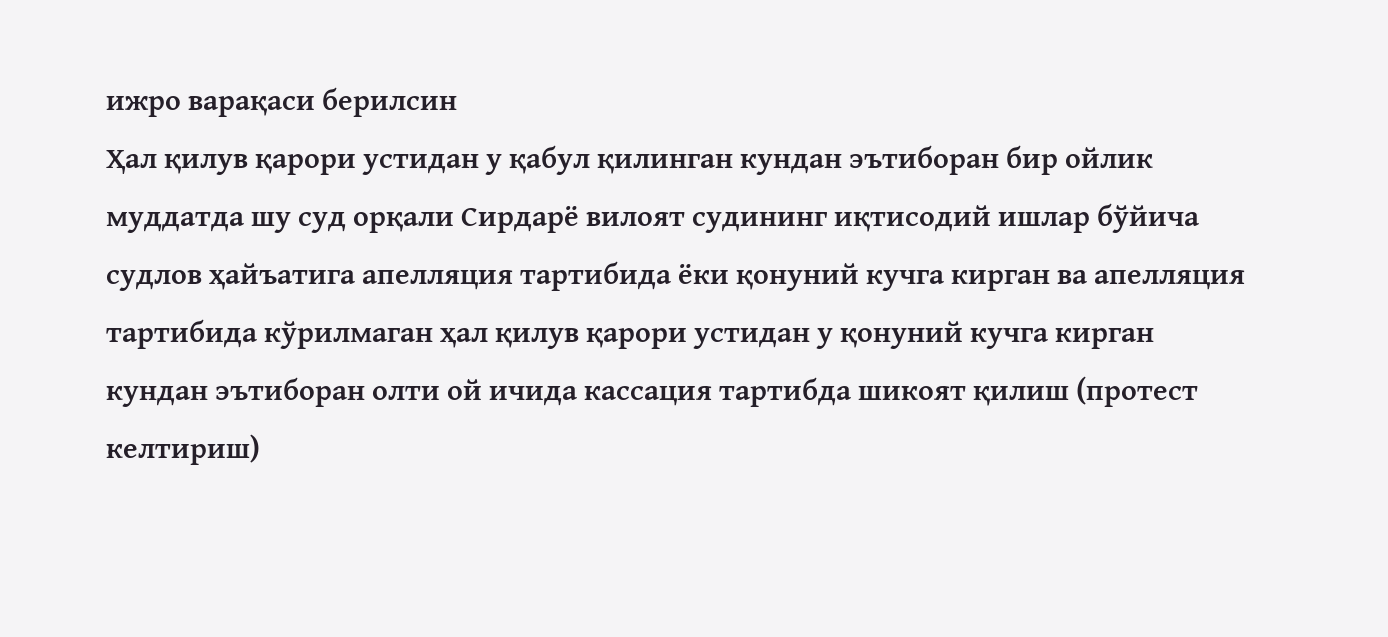ижро варақаси берилсин
Ҳал қилув қарори устидан у қабул қилинган кундан эътиборан бир ойлик
муддатда шу суд орқали Сирдарё вилоят судининг иқтисодий ишлар бўйича
судлов ҳайъатига апелляция тартибида ёки қонуний кучга кирган ва апелляция
тартибида кўрилмаган ҳал қилув қарори устидан у қонуний кучга кирган
кундан эътиборан олти ой ичида кассация тартибда шикоят қилиш (протест
келтириш)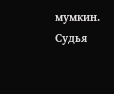мумкин.
Судья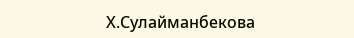Х.Сулайманбекова